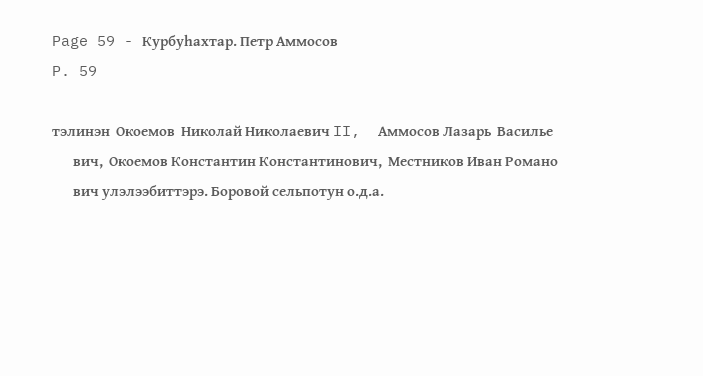Page 59 - Курбуһахтар. Петр Аммосов
P. 59

тэлинэн  Окоемов  Николай Николаевич II,  Аммосов Лазарь  Василье
       вич,  Окоемов Константин Константинович,  Местников Иван Романо
       вич улэлээбиттэрэ. Боровой сельпотун о.д.а.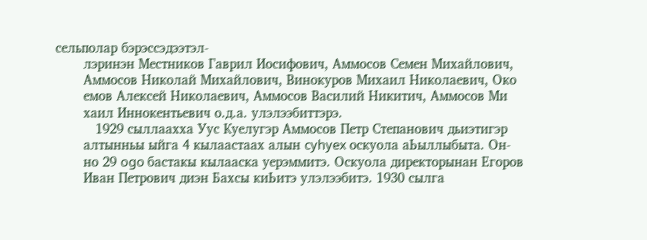сельполар бэрэссэдээтэл-
       лэринэн Местников Гаврил Иосифович, Аммосов Семен Михайлович,
       Аммосов Николай Михайлович, Винокуров Михаил Николаевич, Око
       емов Алексей Николаевич, Аммосов Василий Никитич, Аммосов Ми
       хаил Иннокентьевич о.д.а. улэлээбиттэрэ.
          1929 сыллаахха Уус Куелугэр Аммосов Петр Степанович дьиэтигэр
       алтынньы ыйга 4 кылаастаах алын cyhyex оскуола аЬыллыбыта. Он-
       но 29 ogo бастакы кылааска уерэммитэ. Оскуола директорынан Егоров
       Иван Петрович диэн Бахсы киЬитэ улэлээбитэ. 1930 сылга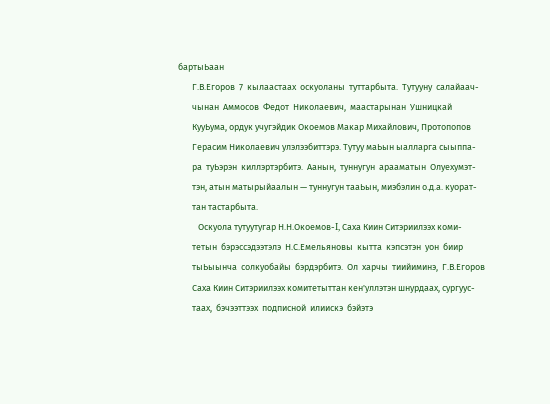бартыЬаан
       Г.В.Егоров  7  кылаастаах  оскуоланы  туттарбыта.  Тутууну  салайаач-
       чынан  Аммосов  Федот  Николаевич,  маастарынан  Ушницкай
       КууЬума, ордук учугэйдик Окоемов Макар Михайлович, Протопопов
       Герасим Николаевич улэлээбиттэрэ. Тутуу маЬын ыалларга сыыппа-
       ра  туЬэрэн  киллэртэрбитэ.  Аанын,  туннугун  арааматын  Олуехумэт-
       тэн, атын матырыйаалын — туннугун тааЬын, миэбэлин о.д.а. куорат-
       тан тастарбыта.
          Оскуола тутуутугар Н.Н.Окоемов-I, Саха Киин Ситэриилээх коми-
       тетын  бэрэссэдээтэлэ  Н.С.Емельяновы  кытта  кэпсэтэн  уон  биир
       тыЬыынча  солкуобайы  бэрдэрбитэ.  Ол  харчы  тиийиминэ,  Г.В.Егоров
       Саха Киин Ситэриилээх комитетыттан кен'уллэтэн шнурдаах, сургуус-
       таах,  бэчээттээх  подписной  илиискэ  бэйэтэ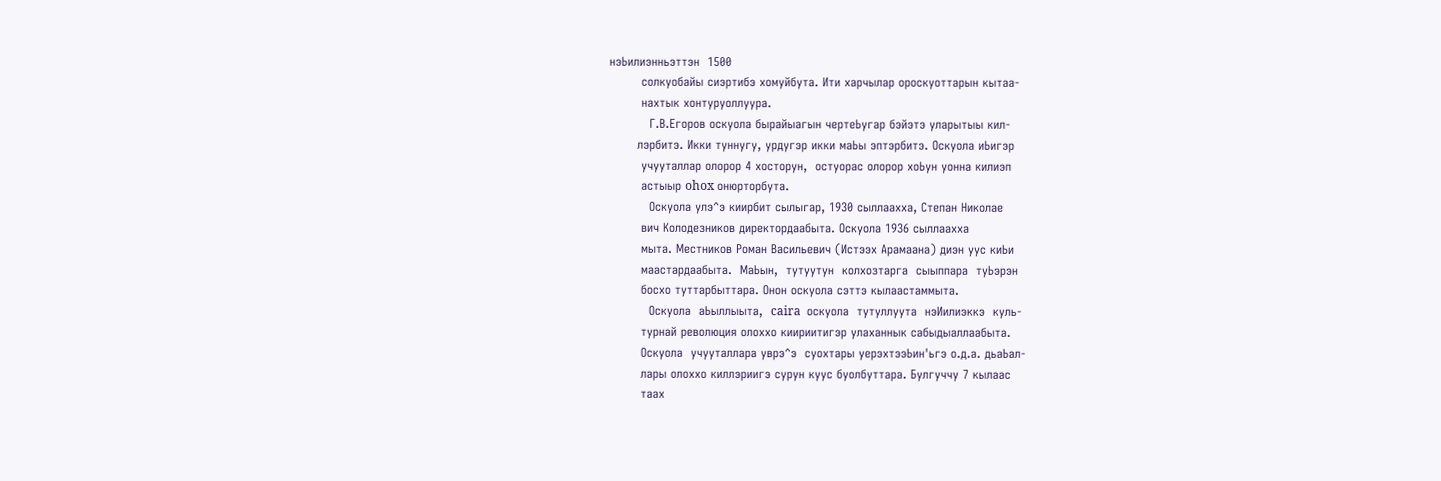нэЬилиэнньэттэн  1500
        солкуобайы сиэртибэ хомуйбута. Ити харчылар ороскуоттарын кытаа-
        нахтык хонтуруоллуура.
          Г.В.Егоров оскуола бырайыагын чертеЬугар бэйэтэ уларытыы кил-
       лэрбитэ. Икки туннугу, урдугэр икки маЬы эптэрбитэ. Оскуола иЬигэр
        учууталлар олорор 4 хосторун,  остуорас олорор хоЬун уонна килиэп
        астыыр ohox онюрторбута.
          Оскуола улэ^э киирбит сылыгар, 1930 сыллаахха, Степан Николае
        вич Колодезников директордаабыта. Оскуола 1936 сыллаахха
        мыта. Местников Роман Васильевич (Истээх Арамаана) диэн уус киЬи
        маастардаабыта.  МаЬын,  тутуутун  колхозтарга  сыыппара  туЬэрэн
        босхо туттарбыттара. Онон оскуола сэттэ кылаастаммыта.
          Оскуола  аЬыллыыта,  caira  оскуола  тутуллуута  нэИилиэккэ  куль-
        турнай революция олоххо киириитигэр улаханнык сабыдыаллаабыта.
        Оскуола  учууталлара уврэ^э  суохтары уерэхтээЬин'ьгэ о.д.а. дьаЬал-
        лары олоххо киллэриигэ сурун куус буолбуттара. Булгуччу 7 кылаас
        таах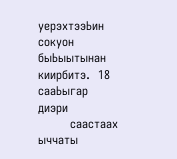уерэхтээЬин  сокуон  быЬыытынан  киирбитэ.  18  сааЬыгар  диэри
        саастаах ыччаты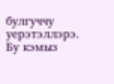булгуччу уерэтэллэрэ. Бу кэмыз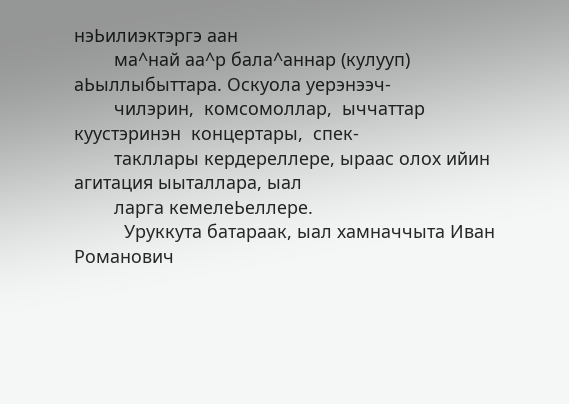нэЬилиэктэргэ аан
        ма^най аа^р бала^аннар (кулууп) аЬыллыбыттара. Оскуола уерэнээч-
        чилэрин,  комсомоллар,  ыччаттар  куустэринэн  концертары,  спек-
        такллары кердереллере, ыраас олох ийин агитация ыыталлара, ыал
        ларга кемелеЬеллере.
          Уруккута батараак, ыал хамначчыта Иван Романович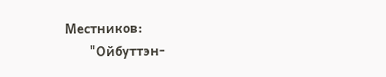Местников:
        "Ойбуттэн-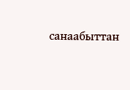санаабыттан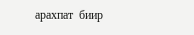арахпат  биир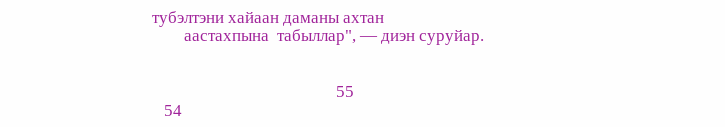тубэлтэни хайаан даманы ахтан
        аастахпына  табыллар", — диэн суруйар.


                                              55
   54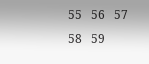55   56   57   58   59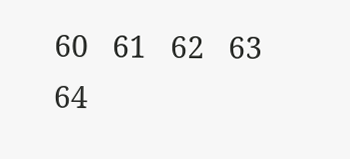60   61   62   63   64